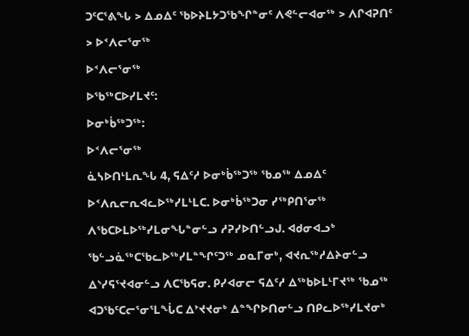ᑐᑦᑕᕐᕕᖓ > ᐃᓄᐃᑦ ᖃᐅᔨᒪᔭᑐᖃᖏᓐᓂᑦ ᐱᕙᓪᓕᐊᓂᖅ > ᐱᒋᐊᕈᑎᑦ > ᐅᑉᐱᓕᕐᓂᖅ
ᐅᑉᐱᓕᕐᓂᖅ
ᐅᖃᖅᑕᐅᓯᒪᔪᑦ:
ᐅᓂᒃᑳᖅᑐᖅ:
ᐅᑉᐱᓕᕐᓂᖅ
ᓈᓴᐅᑎᒻᒪᕆᖓ 4, ᕋᐃᑦᓱ ᐅᓂᒃᑳᖅᑐᖅ ᖃᓄᖅ ᐃᓄᐃᑦ ᐅᑉᐱᕆᓕᕆᐊᓚᐅᖅᓯᒪᒻᒪᑕ. ᐅᓂᒃᑳᖅᑐᓂ ᓯᖅᑭᑎᕐᓂᖅ ᐱᖃᑕᐅᒪᐅᖅᓯᒪᓂᖓᓐᓂᓪᓗ ᓱᕈᓯᐅᑎᓪᓗᒍ. ᐊᑯᓂᐊᓗᒃ ᖃᓪᓗᓈᖅᑕᖃᓚᐅᖅᓯᒪᓐᖏᑦᑐᖅ ᓄᓇᒥᓂᒃ, ᐊᔪᕆᖅᓱᐃᔨᓂᓪᓗ ᐃᔅᓯᕋᕐᔪᐊᓂᓪᓗ ᐱᑕᖃᕋᓂ. ᑭᓯᐊᓂᓕ ᕋᐃᑦᓱ ᐃᖅᑲᐅᒪᒻᒥᔪᖅ ᖃᓄᖅ ᐊᑐᖃᑦᑕᓕᕐᓂᕐᒪᖔᑕ ᐃᔾᔪᔪᓂᒃ ᐃᓐᖏᐅᑎᓂᓪᓗ ᑎᑭᓚᐅᖅᓯᒪᔪᓂᒃ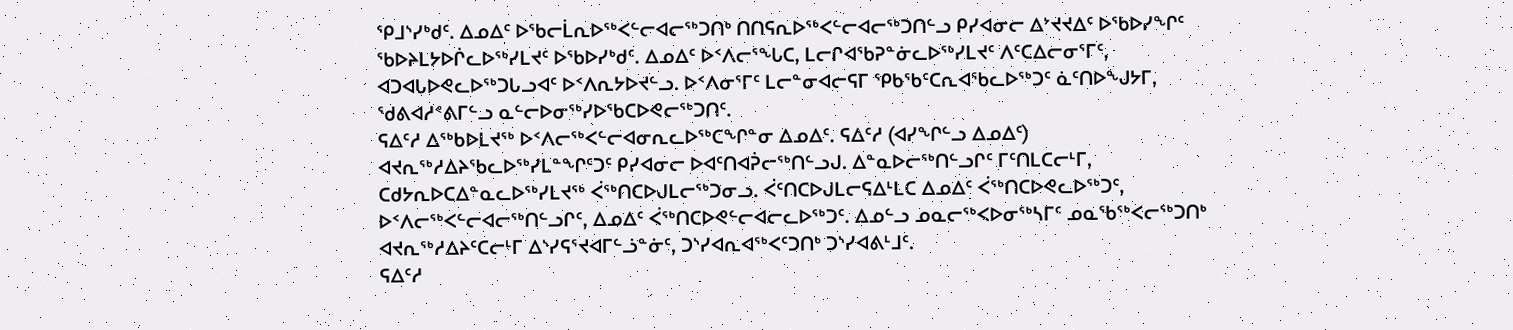ᕿᒧᔅᓯᒃᑯᑦ. ᐃᓄᐃᑦ ᐅᖃᓕᒫᕆᐅᖅᐸᓪᓕᐊᓕᖅᑐᑎᒃ ᑎᑎᕋᕆᐅᖅᐸᓪᓕᐊᓕᖅᑐᑎᓪᓗ ᑭᓯᐊᓂᓕ ᐃᔾᔪᔪᐃᑦ ᐅᖃᐅᓯᖏᑦ ᖃᐅᔨᒪᔭᐅᒌᓚᐅᖅᓯᒪᔪᑦ ᐅᖃᐅᓯᒃᑯᑦ. ᐃᓄᐃᑦ ᐅᑉᐱᓕᕐᖓᑕ, ᒪᓕᒋᐊᖃᕈᓐᓃᓚᐅᖅᓯᒪᔪᑦ ᐱᑦᑕᐃᓕᓂᕐᒥᑦ, ᐊᑐᐊᒐᐅᕙᓚᐅᖅᑐᒐᓗᐊᑦ ᐅᑉᐱᕆᔭᐅᔪᓪᓗ. ᐅᑉᐱᓂᕐᒥᑦ ᒪᓕᓐᓂᐊᓕᕋᒥ ᕿᑲᖃᑦᑕᕆᐊᖃᓚᐅᖅᑐᑦ ᓈᑦᑎᐅᖑᔭᒥ, ᖁᕕᐊᓱᕝᕕᒥᓪᓗ ᓇᓪᓕᐅᓂᖅᓯᐅᖃᑕᐅᕙᓕᖅᑐᑎᑦ.
ᕋᐃᑦᓱ ᐃᖅᑲᐅᒪᔪᖅ ᐅᑉᐱᓕᖅᐸᓪᓕᐊᓂᕆᓚᐅᖅᑕᖏᓐᓂ ᐃᓄᐃᑦ. ᕋᐃᑦᓱ (ᐊᓯᖏᓪᓗ ᐃᓄᐃᑦ) ᐊᔪᕆᖅᓱᐃᔨᖃᓚᐅᖅᓯᒪᓐᖏᑦᑐᑦ ᑭᓯᐊᓂᓕ ᐅᐊᑦᑎᐊᕉᓕᖅᑎᓪᓗᒍ. ᐃᓐᓇᐅᓕᖅᑎᓪᓗᒋᑦ ᒥᑦᑎᒪᑕᓕᒻᒥ, ᑕᑯᔭᕆᐅᑕᐃᓐᓇᓚᐅᖅᓯᒪᔪᖅ ᐹᖅᑎᑕᐅᒍᒪᓕᖅᑐᓂᓗ. ᐹᑦᑎᑕᐅᒍᒪᓕᕋᐃᒻᒪᑕ ᐃᓄᐃᑦ ᐹᖅᑎᑕᐅᕙᓚᐅᖅᑐᑦ, ᐅᑉᐱᓕᖅᐸᓪᓕᐊᓕᖅᑎᓪᓗᒋᑦ, ᐃᓄᐃᑦ ᐹᖅᑎᑕᐅᕙᓪᓕᐊᓕᓚᐅᖅᑐᑦ. ᐃᓄᓪᓗ ᓄᓇᓕᖅᐸᐅᓂᖅᓴᒥᑦ ᓄᓇᖃᖅᐸᓕᖅᑐᑎᒃ ᐊᔪᕆᖅᓱᐃᔨᑦᑕᓕᒻᒥ ᐃᔅᓯᕋᕐᔪᐊᒥᓪᓘᓐᓃᑦ, ᑐᔅᓯᐊᕆᐊᖅᐸᑦᑐᑎᒃ ᑐᔅᓯᐊᕕᒻᒧᑦ.
ᕋᐃᑦᓱ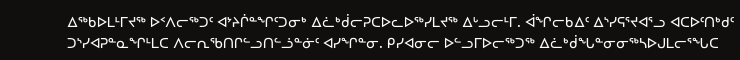ᐃᖅᑲᐅᒪᒻᒥᔪᖅ ᐅᑉᐱᓕᖅᑐᑦ ᐊᔾᔨᒌᓐᖏᑦᑐᓂᒃ ᐃᓛᒃᑰᓕᕈᑕᐅᓚᐅᖅᓯᒪᔪᖅ ᐃᒡᓗᓕᒻᒥ. ᐋᖏᓕᑲᐃᑦ ᐃᔅᓯᕋᕐᔪᐊᕐᓗ ᐊᑕᐅᑦᑎᒃᑯᑦ ᑐᔅᓯᐊᕈᓐᓇᖏᒻᒪᑕ ᐱᓕᕆᖃᑎᒋᓪᓗᑎᓪᓘᓐᓃᑦ ᐊᓯᖏᓐᓂ. ᑭᓯᐊᓂᓕ ᐅᓪᓗᒥᐅᓕᖅᑐᖅ ᐃᓛᒃᑰᖓᓐᓂᓂᖅᓴᐅᒍᒪᓕᕐᖓᑕ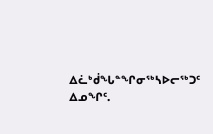ᐃᓛᒃᑰᖓᓐᖏᓂᖅᓴᐅᓕᖅᑐᑦ ᐃᓄᖏᑦ.